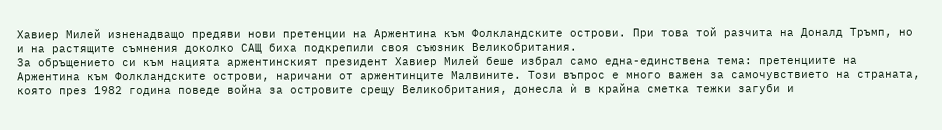Хавиер Милей изненадващо предяви нови претенции на Аржентина към Фолкландските острови. При това той разчита на Доналд Тръмп, но и на растящите съмнения доколко САЩ биха подкрепили своя съюзник Великобритания.
За обръщението си към нацията аржентинският президент Хавиер Милей беше избрал само една-единствена тема: претенциите на Аржентина към Фолкландските острови, наричани от аржентинците Малвините. Този въпрос е много важен за самочувствието на страната, която през 1982 година поведе война за островите срещу Великобритания, донесла ѝ в крайна сметка тежки загуби и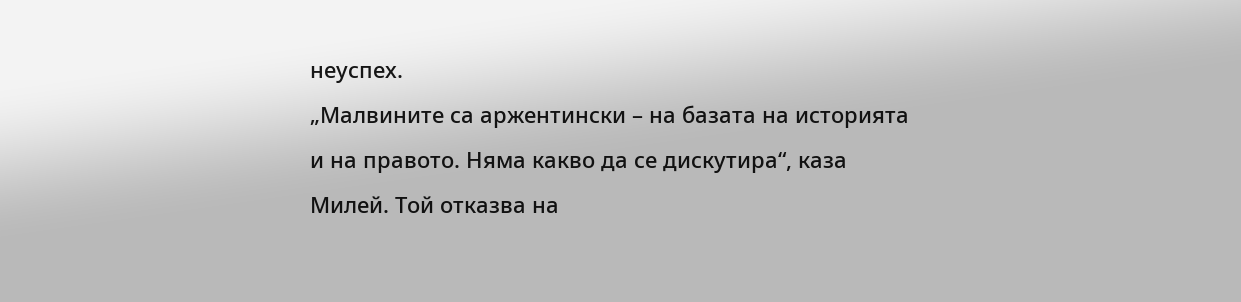неуспех.
„Малвините са аржентински – на базата на историята и на правото. Няма какво да се дискутира“, каза Милей. Той отказва на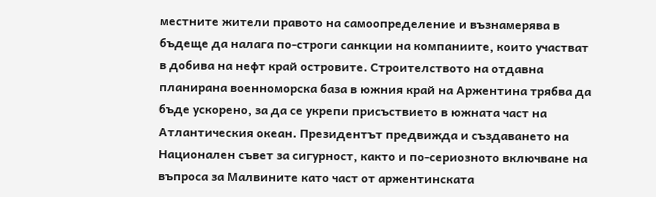местните жители правото на самоопределение и възнамерява в бъдеще да налага по-строги санкции на компаниите, които участват в добива на нефт край островите. Строителството на отдавна планирана военноморска база в южния край на Аржентина трябва да бъде ускорено, за да се укрепи присъствието в южната част на Атлантическия океан. Президентът предвижда и създаването на Национален съвет за сигурност, както и по-сериозното включване на въпроса за Малвините като част от аржентинската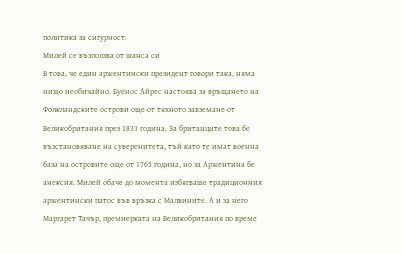политика за сигурност.
Милей се възползва от шанса си
В това, че един аржентински президент говори така, няма нищо необичайно. Буенос Айрес настоява за връщането на Фолкландските острови още от тяхното завземане от Великобритания през 1833 година. За британците това бе възстановяване на суверенитета, тъй като те имат военна база на островите още от 1765 година, но за Аржентина бе анексия. Милей обаче до момента избягваше традиционния аржентински патос във връзка с Малвините. А и за него Маргарет Тачър, премиерката на Великобритания по време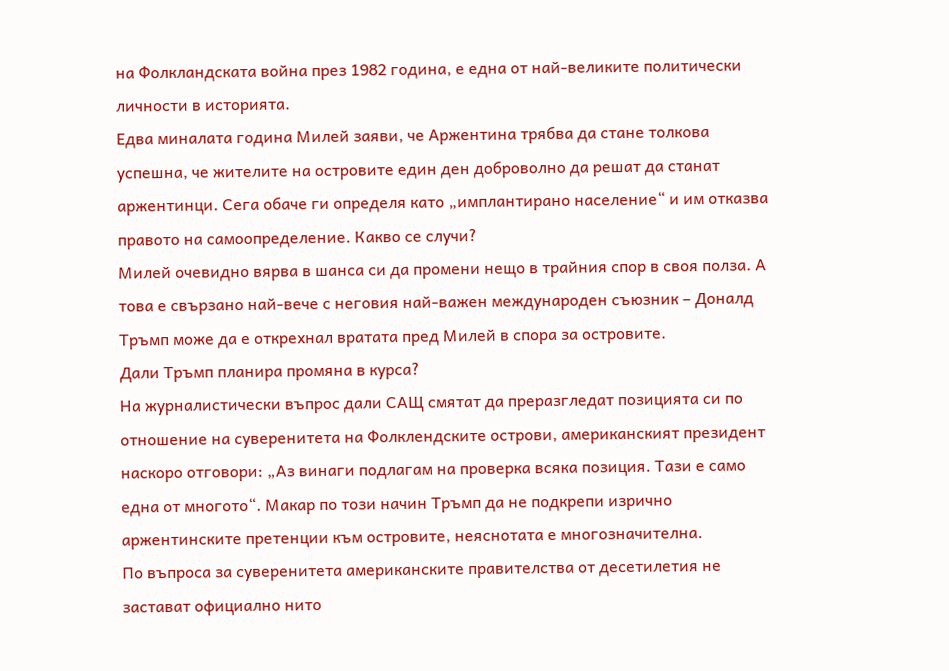на Фолкландската война през 1982 година, е една от най-великите политически личности в историята.
Едва миналата година Милей заяви, че Аржентина трябва да стане толкова успешна, че жителите на островите един ден доброволно да решат да станат аржентинци. Сега обаче ги определя като „имплантирано население“ и им отказва правото на самоопределение. Какво се случи?
Милей очевидно вярва в шанса си да промени нещо в трайния спор в своя полза. А това е свързано най-вече с неговия най-важен международен съюзник – Доналд Тръмп може да е открехнал вратата пред Милей в спора за островите.
Дали Тръмп планира промяна в курса?
На журналистически въпрос дали САЩ смятат да преразгледат позицията си по отношение на суверенитета на Фолклендските острови, американският президент наскоро отговори: „Аз винаги подлагам на проверка всяка позиция. Тази е само една от многото“. Макар по този начин Тръмп да не подкрепи изрично аржентинските претенции към островите, неяснотата е многозначителна.
По въпроса за суверенитета американските правителства от десетилетия не застават официално нито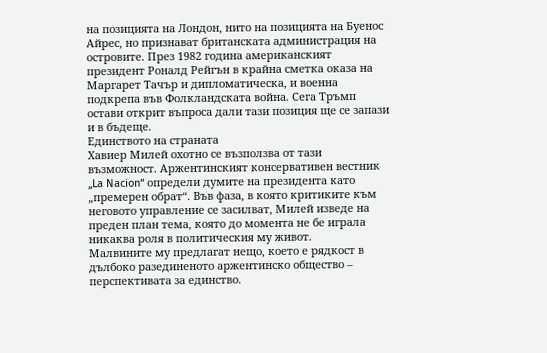на позицията на Лондон, нито на позицията на Буенос Айрес, но признават британската администрация на островите. През 1982 година американският президент Роналд Рейгън в крайна сметка оказа на Маргарет Тачър и дипломатическа, и военна подкрепа във Фолкландската война. Сега Тръмп остави открит въпроса дали тази позиция ще се запази и в бъдеще.
Единството на страната
Хавиер Милей охотно се възползва от тази възможност. Аржентинският консервативен вестник „La Nacion“ определи думите на президента като „премерен обрат“. Във фаза, в която критиките към неговото управление се засилват, Милей изведе на преден план тема, която до момента не бе играла никаква роля в политическия му живот.
Малвините му предлагат нещо, което е рядкост в дълбоко разединеното аржентинско общество – перспективата за единство.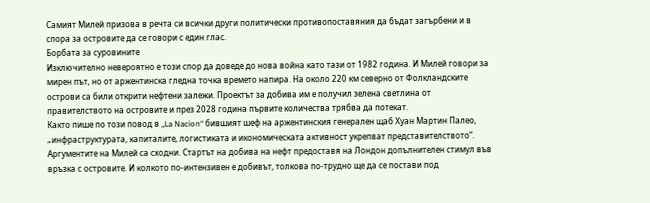Самият Милей призова в речта си всички други политически противопоставяния да бъдат загърбени и в спора за островите да се говори с един глас.
Борбата за суровините
Изключително невероятно е този спор да доведе до нова война като тази от 1982 година. И Милей говори за мирен път, но от аржентинска гледна точка времето напира. На около 220 км северно от Фолкландските острови са били открити нефтени залежи. Проектът за добива им е получил зелена светлина от правителството на островите и през 2028 година първите количества трябва да потекат.
Както пише по този повод в „La Nacion“ бившият шеф на аржентинския генерален щаб Хуан Мартин Палео, „инфраструктурата, капиталите, логистиката и икономическата активност укрепват представителството“. Аргументите на Милей са сходни. Стартът на добива на нефт предоставя на Лондон допълнителен стимул във връзка с островите. И колкото по-интензивен е добивът, толкова по-трудно ще да се постави под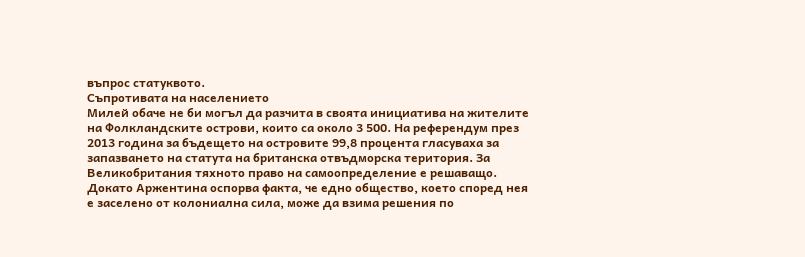въпрос статуквото.
Съпротивата на населението
Милей обаче не би могъл да разчита в своята инициатива на жителите на Фолкландските острови, които са около 3 500. На референдум през 2013 година за бъдещето на островите 99,8 процента гласуваха за запазването на статута на британска отвъдморска територия. За Великобритания тяхното право на самоопределение е решаващо. Докато Аржентина оспорва факта, че едно общество, което според нея е заселено от колониална сила, може да взима решения по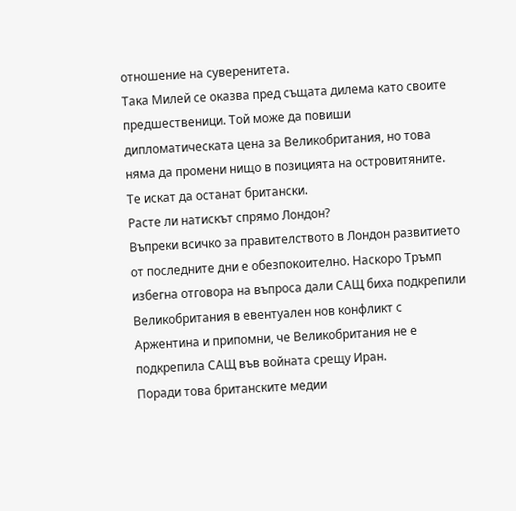отношение на суверенитета.
Така Милей се оказва пред същата дилема като своите предшественици. Той може да повиши дипломатическата цена за Великобритания, но това няма да промени нищо в позицията на островитяните. Те искат да останат британски.
Расте ли натискът спрямо Лондон?
Въпреки всичко за правителството в Лондон развитието от последните дни е обезпокоително. Наскоро Тръмп избегна отговора на въпроса дали САЩ биха подкрепили Великобритания в евентуален нов конфликт с Аржентина и припомни, че Великобритания не е подкрепила САЩ във войната срещу Иран.
Поради това британските медии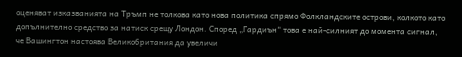оценяват изказванията на Тръмп не толкова като нова политика спрямо Фолкландските острови, колкото като допълнително средство за натиск срещу Лондон. Според „Гардиън“ това е най-силният до момента сигнал, че Вашингтон настоява Великобритания да увеличи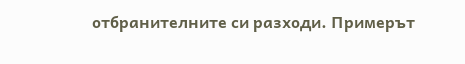отбранителните си разходи. Примерът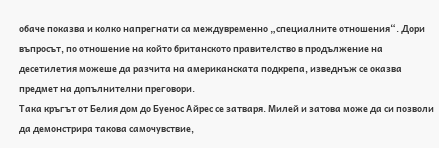обаче показва и колко напрегнати са междувременно „специалните отношения“. Дори въпросът, по отношение на който британското правителство в продължение на десетилетия можеше да разчита на американската подкрепа, изведнъж се оказва предмет на допълнителни преговори.
Така кръгът от Белия дом до Буенос Айрес се затваря. Милей и затова може да си позволи да демонстрира такова самочувствие,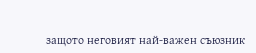защото неговият най-важен съюзник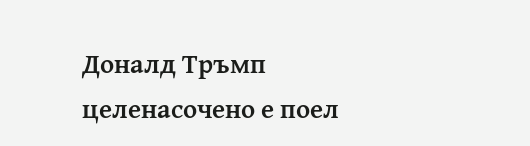Доналд Тръмп целенасочено е поел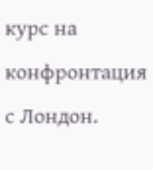курс на конфронтация с Лондон.